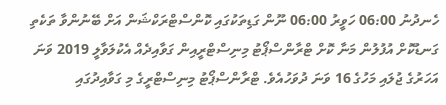ހެނދުނު 06:00 ހަވީރު 06:00 ނޫން ގަޑިތަކުގައި ކޮންސްޓްރަކްޝަން އަށް ބޭނުންވާ ތަކެތި ގަނޑުކޮށް އުފުލުން މަނާ ކޮށް ޓްރާންސްޕޯޓު މިނިސްޓްރީއިން ގަވާއިދެއް އެކުލަވާލީ 2019 ވަނަ އަހަރުގެ ޖުލައި މަހުގެ 16 ވަނަ ދުވަހުއެވެ. ޓްރާންސްޕޯޓު މިނިސްޓްރީގެ މި ގަވާއިދުގައި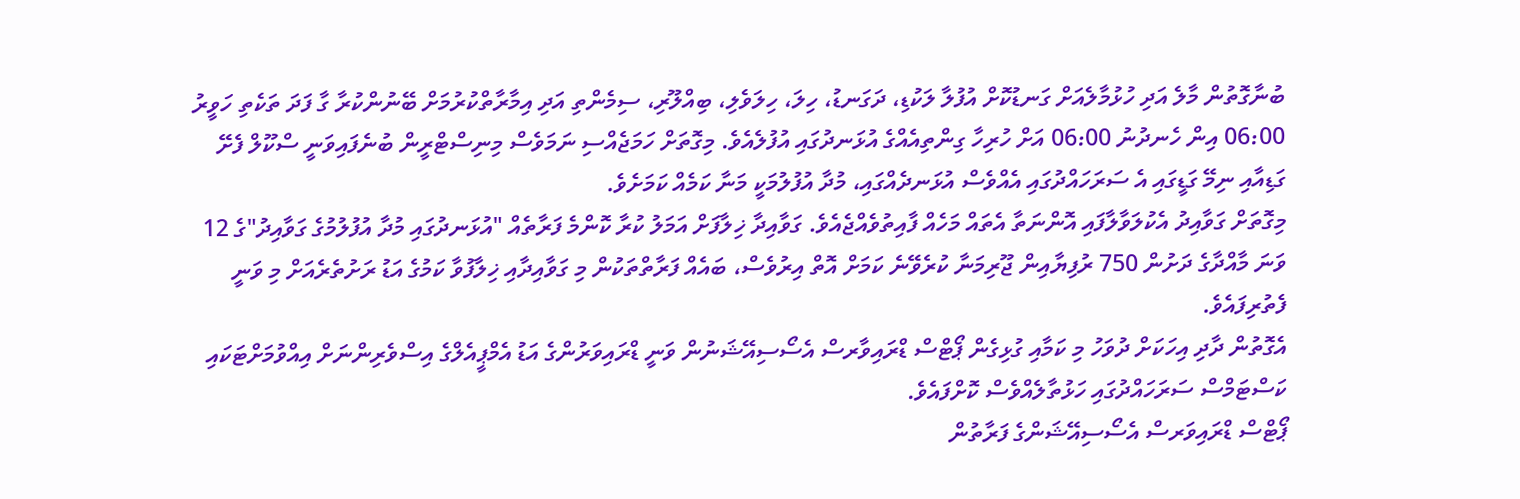ބުނާގޮތުން މާލެ އަދި ހުޅުމާލެއަށް ގަނޑުކޮށް އުފުލާ ލަކުޑި، ދަގަނޑު، ހިލަ، ހިލަވެލި، ބިއްލޫރި، ސިމެންތި އަދި އިމާރާތްކުރުމަށް ބޭނުންކުރާ ގާ ފަދަ ތަކެތި ހަވީރު 06:00 އިން ހެނދުނު 06:00 އަށް ހުރިހާ ގިންތިއެއްގެ އުޅަނދުގައި އުފުލެއެވެ. މިގޮތަށް ހަމަޖެއްސި ނަމަވެސް މިނިސްޓްރީން ބުނެފައިވަނީ ސްކޫލް ފެށޭ ގަޑިއާއި ނިމޭ ގަޑީގައި އެ ސަރަހައްދުގައި އެއްވެސް އުޅަނދެއްގައި، މުދާ އުފުލުމަކީ މަނާ ކަމެއް ކަމަށެވެ.
މިގޮތަށް ގަވާއިދު އެކުލަވާލާފައި އޮންނަތާ އެތައް މަހެއް ފާއިތުވެއްޖެއެވެ. ގަވާއިދާ ޚިލާފަށް އަމަލު ކުރާ ކޮންމެ ފަރާތެއް "އުޅަނދުގައި މުދާ އުފުލުމުގެ ގަވާއިދު"ގެ 12 ވަނަ މާއްދާގެ ދަށުން 750 ރުފިޔާއިން ޖޫރިމަނާ ކުރެވޭނެ ކަމަށް އޮތް އިރުވެސް، ބައެއް ފަރާތްތަކުން މި ގަވާއިދާއި ޚިލާފުވާ ކަމުގެ އަޑު ރަށުތެރެއަށް މި ވަނީ ފެތުރިފައެވެ.
އެގޮތުން ދާދި އިހަކަށް ދުވަހު މި ކަމާއި ގުޅިގެން ޕޯޓްސް ޑްރައިވާރސް އެސޯސިއޭޝަނުން ވަނީ ޑްރައިވަރުންގެ އަޑު އެމްޕީއެލްގެ އިސްވެރިންނަށް އިއްވުމަށްޓަކައި ކަސްޓަމްސް ސަރަހައްދުގައި ހަޅުތާލެއްވެސް ކޮށްފައެވެ.
ޕޯޓްސް ޑްރައިވަރސް އެސޯސިއޭޝަންގެ ފަރާތުން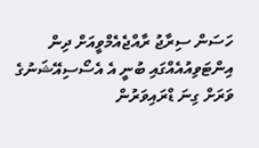ހަސަން ސިރާޖު ރާއްޖެއެމްވީއަށް ދިން އިންޓަވިއުއެއްގައި ބުނީ އެ އެސޯސިއޭޝަނުގެ ވަރަށް ގިނަ ޑްރައިވަރުން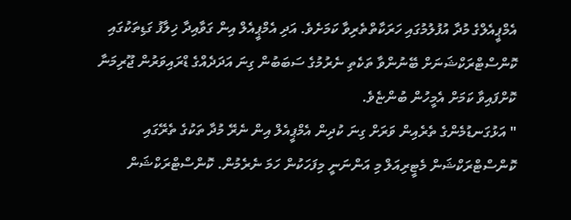އެމްޕީއެލްގެ މުދާ އުފުލުމުގައި ހަރަކާތްތެރިވާ ކަމަށެވެ. އަދި އެމްޕީއެލް އިން ގަވާއިދާ ޚިލާފު ގަޑިތަކުގައި ކޮންސްޓްރަކްޝަނަށް ބޭނުންވާ ތަކެތި ނެރުމުގެ ސަބަބުން ގިނަ އަދަދެއްގެ ޑްރައިވަރުން ޖޫރިމަނާ ކޮށްފައިވާ ކަމަށް އެމީހުން ބުންޏެވެ.
" އަޅުގަނޑުމެންގެ ތެރެއިން ވަރަށް ގިނަ ކުދިން އެމްޕީއެލް އިން ނެރޭ މުދާ ތަކުގެ ތެރޭގައި ކޮންސްޓްރަކްޝަން މެޓީރިއަލް މި އަންނަނީ މިފަހަކުން ހަމަ ނެރެމުން. ކޮންސްޓްރަކްޝަން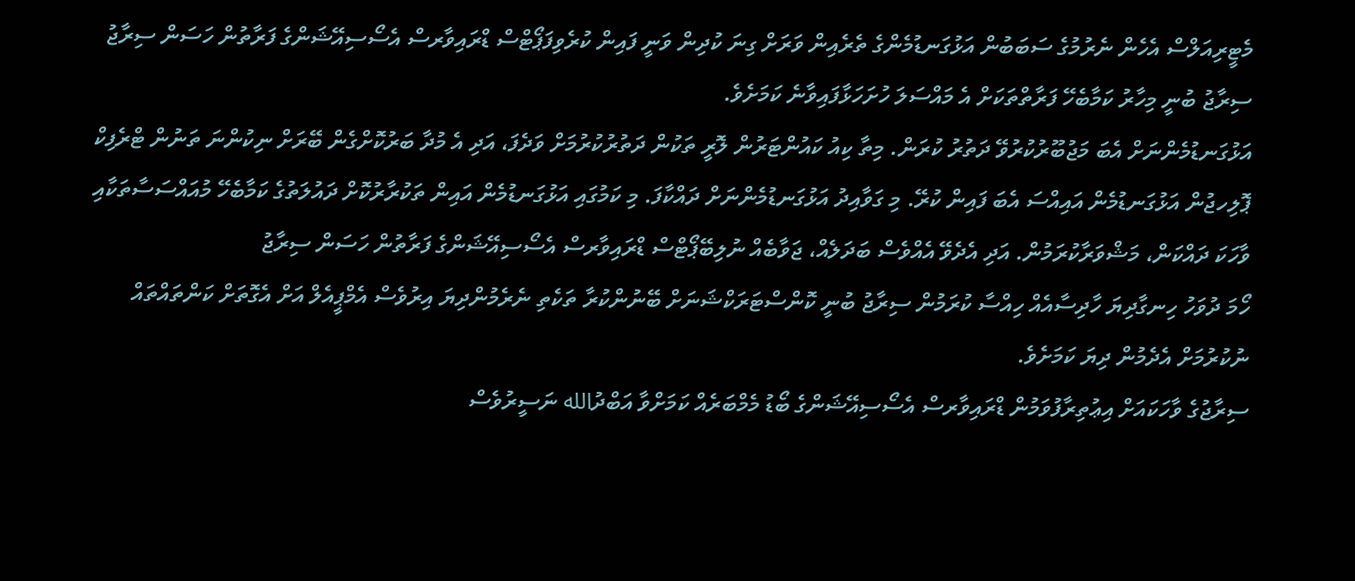މެޓީރިއަލްސް އެހެން ނެރުމުގެ ސަބަބުން އަޅުގަނޑުމެންގެ ތެރެއިން ވަރަށް ގިނަ ކުދިން ވަނީ ފައިން ކުރެވިފަޕޯޓްސް ޑްރައިވާރސް އެސޯސިއޭޝަންގެ ފަރާތުން ހަސަން ސިރާޖު
ސިރާޖު ބުނީ މިހާރު ކަމާބެހޭ ފަރާތްތަކަށް އެ މައްސަލަ ހުށަހަޅާފައިވާނެ ކަމަށެވެ.
އަޅުގަނޑުމެންނަށް އެބަ މަޖުބޫރުކުރުވޭ ދަތުރު ކުރަން. މިތާ ކިއު ކައުންޓަރުން ލޮރީ ތަކުން ދަތުރުކުރުމަށް ވަދެފަ، އަދި އެ މުދާ ބަރުކޮށްގެން ބޭރަށް ނިކުންނަ ތަނުން ޓްރެފިކް ޕޮލިހޖުން އަޅުގަނޑުމެން އައިއްސަ އެބަ ފައިން ކުރޭ. މި ގަވާއިދު އަޅުގަނޑުމެންނަށް ދައްކާފަ. މި ކަމުގައި އަޅުގަނޑުމެން އައިން ތަކުރާރުކޮށް ދައުލަތުގެ ކަމާބެހޭ މުއައްސަސާތަކާއި ވާހަކަ ދައްކަން، މަޝްވަރާކުރަމުން. އަދި އެދެވޭ އެއްވެސް ބަދަލެއް، ޖަވާބެއް ނުލިބޭޕޯޓްސް ޑްރައިވާރސް އެސޯސިއޭޝަންގެ ފަރާތުން ހަސަން ސިރާޖު
ހޯމަ ދުވަހު ހިނގާދިޔަ ހާދިސާއެއް ހިއްސާ ކުރަމުން ސިރާޖު ބުނީ ކޮންސްޓަރަކްޝަނަށް ބޭނުންކުރާ ތަކެތި ނެރެމުންދިޔަ އިރުވެސް އެމްޕީއެލް އަށް އެގޮތަށް ކަންތައްތައް ނުކުރުމަށް އެދެމުން ދިޔަ ކަމަށެވެ.
ސިރާޖުގެ ވާހަކައަށް އިޢުތިރާފުވަމުން ޑްރައިވާރސް އެސޯސިއޭޝަންގެ ބޯޑު މެމްބަރެއް ކަމަށްވާ އަބްދުالله ނަސީރުވެސް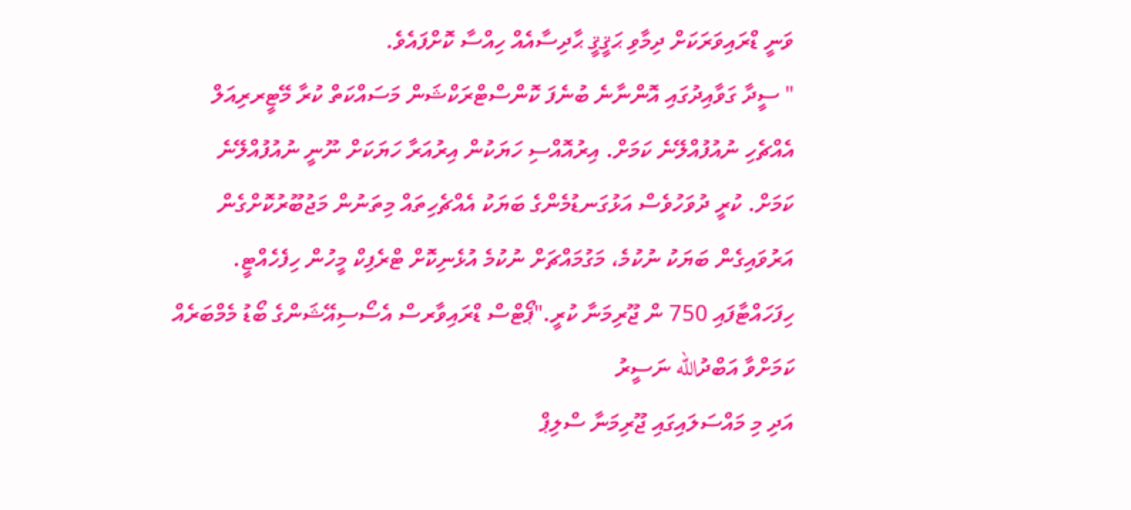ވަނީ ޑްރައިވަރަކަށް ދިމާވި ޙަޤީޤީ ޙާދިސާއެއް ހިއްސާ ކޮށްފައެވެ.
" ސީދާ ގަވާއިދުގައި އޮންނާނެ ބުނެފަ ކޮންސްޓްރަކްޝަން މަސައްކަތް ކުރާ މޭޓީރރިއަލް އެއްޗެހި ނުއުފުއްލޭނެ ކަމަށް. އިރުއޮއްސި ހަޔަކުން އިރުއަރާ ހަޔަކަށް ނޫނީ ނުއުފުއްލޭނެ ކަމަށް. ކުރީ ދުވަހުވެސް އަޅުގަނޑުމެންގެ ބަޔަކު އެއްޗެހިތައް މިތަނުން މަޖުބޫރުކޮށްގެން އަރުވައިގެން ބަޔަކު ނުކުމެ، މަގުމައްޗަށް ނުކުމެ އުޅެނިކޮށް ޓްރެފިކް މީހުން ހިފެހެއްޓީ. ހިފަހައްޓާފައި 750 ން ޖޫރިމަނާ ކުރީ."ޕޯޓްސް ޑްރައިވާރސް އެސޯސިއޭޝަންގެ ބޯޑު މެމްބަރެއް ކަމަށްވާ އަބްދުالله ނަސީރު
އަދި މި މައްސަލައިގައި ޖޫރިމަނާ ސްލިޕް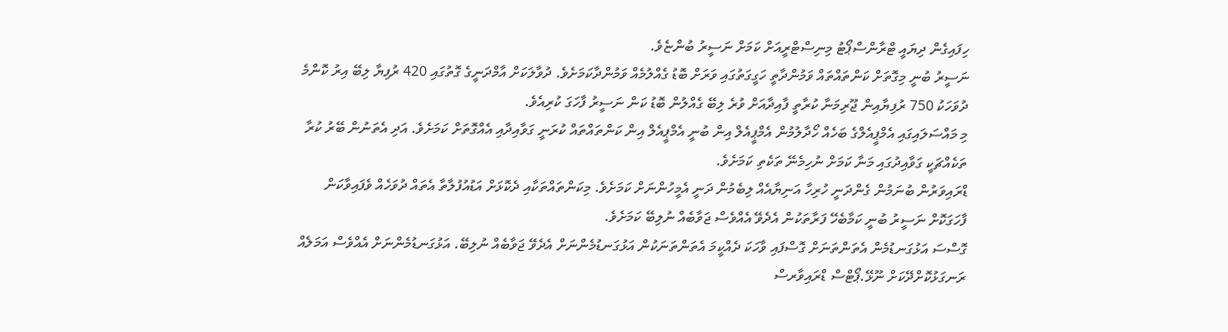ހިފައިގެން ދިޔައީ ޓްރާންސްޕޯޓު މިނިސްޓްރީއަށް ކަމަށް ނަސީރު ބުންޏެވެ.
ނަސީރު ބުނީ މިގޮތަށް ކަންތައްތައް ވަމުންދާތީ ހަގީގަތުގައި ވަރަށް ބޮޑު ގެއްލުމެއް ވަމުންދާކަމަށެވެ. ދުވާލަކަށް އާމްދަނީގެ ގޮތުގައި 420 ރުފިޔާ ލިބޭ އިރު ކޮންމެ ދުވަހަކު 750 ރުފިޔާއިން ޖޫރިމަނާ ކުރާތީ ފާއިދާއަށް ވުރެ ލިބޭ ގެއްލުން ބޮޑު ކަން ނަސީރު ފާހަގަ ކުރިއެވެ.
މި މައްސަލައިގައި އެމްޕީއެލްގެ ބަހެއް ހޯދާލުމުން އެމްޕީއެލް އިން ބުނީ އެމްޕީއެލް އިން ކަންތައްތައް ކުރަނީ ގަވާއިދާއި އެއްގޮތަށް ކަމަށެވެ. އަދި އެތަނުން ބޭރު ކުރާ ތަކެއްޗަކީ ގަވާއިދުގައި މަނާ ކަމަށް ނުހިމެނޭ ތަކެތި ކަމަށެވެ.
ޑްރައިވަރުން ބުނަމުން ގެންދަނީ ހުރިހާ އަނިޔާއެއް ލިބެމުން ދަނީ އެމީހުންނަށް ކަމަށެވެ. މިކަންތައްތަކާއި ދެކޮޅަށް އަޑުއުފުލާތާ އެތައް ދުވަހެއް ވެފައިވާކަން ފާހަގަކޮށް ނަސީރު ބުނީ ކަމާބެހޭ ފަރާތަކުން އެދެވޭ އެއްވެސް ޖަވާބެއް ނުލިބޭ ކަމަށެވެ.
ގޮސްސަ އަޅުގަނޑުމެން އެތަންތަނަށް ގޮސްފައި ވާހަކަ ދެއްކީމަ އެތަންތަނަކުން އަޅުގަނޑުމެންނަށް އެދެވޭ ޖަވާބެއް ނުލިބޭ. އަޅުގަނޑުމެންނަށް އެއްވެސް އަމަލެއް ރަނގަޅުކޮށްދޭކަށް ނޫޅޭ.ޕޯޓްސް ޑްރައިވާރސް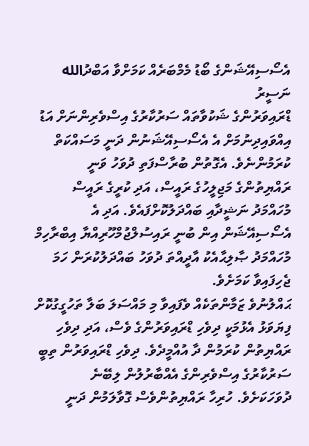އެސޯސިއޭޝަންގެ ބޯޑު މެމްބަރެއް ކަމަށްވާ އަބްދުالله ނަސީރު
ޑްރައިވަރުންގެ ޝަކުވާތައް ސަރުކާރުގެ އިސްވެރިންނަށް އަޑު އިއްވައިދިނުމަށް އެ އެސޯސިއޭޝަނުން ދަނީ މަސައްކަތް ކުރަމުންނެވެ. އެގޮތުން ބުރާސްފަތި ދުވަހު ވަނީ ރައްޔިތުންގެ މަޖިލީހުގެ ރައީސް، އަދި ކުރީގެ ރައީސް މުހައްމަދު ނަޝީދާއި ބައްދަލުކޮށްފައެވެ. އަދި އެ އެސޯސިއޭޝަން އިން ބުނީ ރައިސުލްޖުމްހޫރިއްޔާ އިބްރާހިމް މުހައްމަދު ޞާލިޙާއެކު އާދީއްތަ ދުވަހު ބައްދަލުކުރަން ހަމަ ޖެހިފައިވާ ކަމަށެވެ.
ޙައްލުނުވެ ޒަމާންތަކެއް ވެފައިވާ މި މައްސަލަ ބަލާ ތަހުގީގުކޮށް ފިޔަވަޅު އެޅުމަކީ ދިވެހި ޑްރައިވަރުންގެ ވެސް، އަދި ދިވެހި ރައްޔިތުން ކުރަމުން ދާ އުއްމީދެވެ. ދިވެހި ޑްރައިވަރުން ތިބީ ސަރުކާރުގެ އިސްވެރިންގެ އެއްބާރުލުން ލިބޭނެ ދުވަހަކަށެވެ. ހުރިހާ ރައްޔިތުންވެސް ގޮވާލަމުން ދަނީ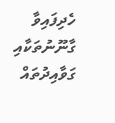ހެދިފައިވާ ގާނޫނުތަކާއި ގަވާއިދުތައް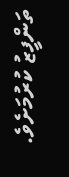ތަންފީޒު ކުރުމަށެވެ.